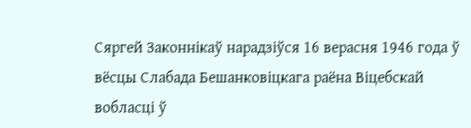Сяргей Законнікаў нарадзіўся 16 верасня 1946 года ў вёсцы Слабада Бешанковіцкага раёна Віцебскай вобласці ў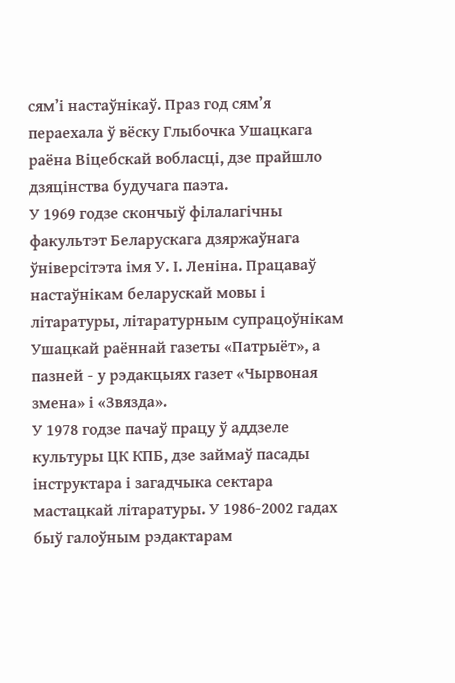сям’і настаўнікаў. Праз год сям’я пераехала ў вёску Глыбочка Ушацкага раёна Віцебскай вобласці, дзе прайшло дзяцінства будучага паэта.
У 1969 годзе скончыў філалагічны факультэт Беларускага дзяржаўнага ўніверсітэта імя У. І. Леніна. Працаваў настаўнікам беларускай мовы і літаратуры, літаратурным супрацоўнікам Ушацкай раённай газеты «Патрыёт», а пазней - у рэдакцыях газет «Чырвоная змена» і «Звязда».
У 1978 годзе пачаў працу ў аддзеле культуры ЦК КПБ, дзе займаў пасады інструктара і загадчыка сектара мастацкай літаратуры. У 1986-2002 гадах быў галоўным рэдактарам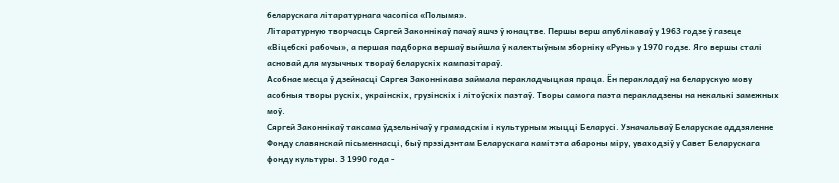беларускага літаратурнага часопіса «Полымя».
Літаратурную творчасць Сяргей Законнікаў пачаў яшчэ ў юнацтве. Першы верш апублікаваў у 1963 годзе ў газеце «Віцебскі рабочы», а першая падборка вершаў выйшла ў калектыўным зборніку «Рунь» у 1970 годзе. Яго вершы сталі асновай для музычных твораў беларускіх кампазітараў.
Асобнае месца ў дзейнасці Сяргея Законнікава займала перакладчыцкая праца. Ён перакладаў на беларускую мову асобныя творы рускіх, украінскіх, грузінскіх і літоўскіх паэтаў. Творы самога паэта перакладзены на некалькі замежных моў.
Сяргей Законнікаў таксама ўдзельнічаў у грамадскім і культурным жыцці Беларусі. Узначальваў Беларускае аддзяленне Фонду славянскай пісьменнасці, быў прэзідэнтам Беларускага камітэта абароны міру, уваходзіў у Савет Беларускага фонду культуры. З 1990 года -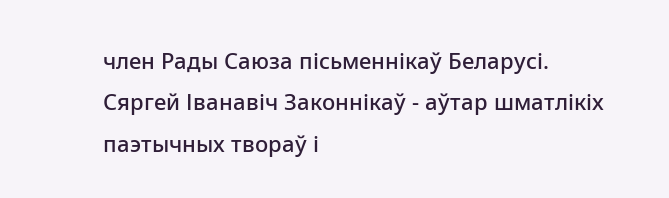член Рады Саюза пісьменнікаў Беларусі.
Сяргей Іванавіч Законнікаў - аўтар шматлікіх паэтычных твораў і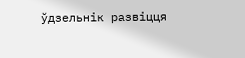ўдзельнік развіцця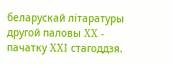беларускай літаратуры другой паловы XX - пачатку XXI стагоддзя.